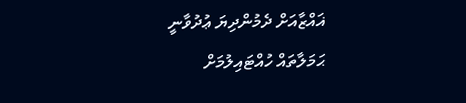ޣައްޒާއަށް ދެމުންދިޔަ ޢުދުވާނީ ޙަމަލާތައް ހުއްޓައިލުމަށް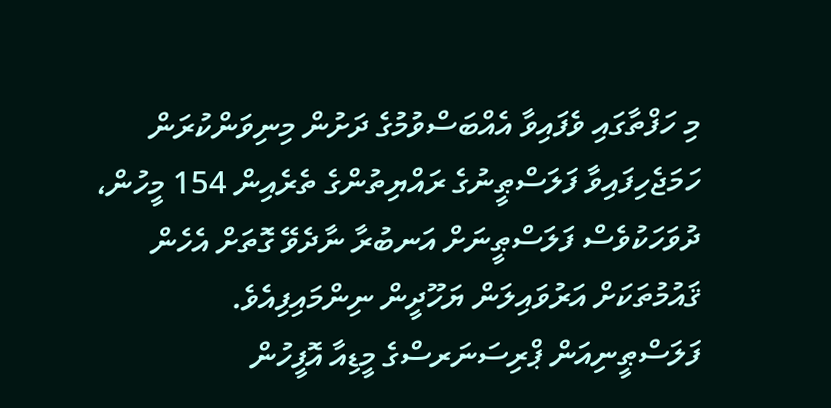މި ހަފްތާގައި ވެފައިވާ އެއްބަސްވުމުގެ ދަށުން މިނިވަންކުރަން ހަމަޖެހިފައިވާ ފަލަސްޠީނުގެ ރައްޔިތުންގެ ތެރެއިން 154 މީހުން، ދުވަހަކުވެސް ފަލަސްޠީނަށް އަނބުރާ ނާދެވޭ ގޮތަށް އެހެން ޤައުމުތަކަށް އަރުވައިލަން ޔަހޫދީން ނިންމައިފިއެވެ.
ފަލަސްޠީނިއަން ޕްރިސަނަރސްގެ މީޑިއާ އޮފީހުން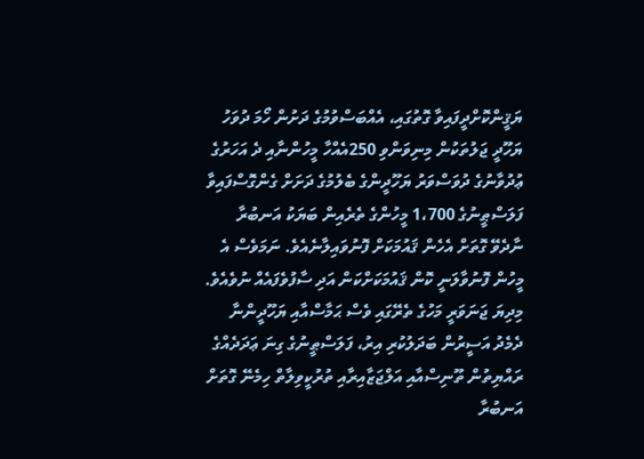ޔަޤީންކޮށްދީފައިވާ ގޮތުގައި، އެއްބަސްވުމުގެ ދަށުން ހޯމަ ދުވަހު ޔަހޫދީ ޖަލުތަކުން މިނިވަންވި 250އެއްހާ މީހުންނާއި ދެ އަހަރުގެ ޢުދުވާނުގެ ދުވަސްވަރު ޔަހޫދީންގެ ބެލުމުގެ ދަށަށް ގެންގޮސްފައިވާ ފަލަސްޠީނުގެ 1،700 މީހުންގެ ތެރެއިން ބަޔަކު އަނބުރާ ނާދެވޭ ގޮތަށް އެހެން ޤައުމަކަށް ފޮނުވައިލާނެއެވެ. ނަމަވެސް އެ މީހުން ފޮނުވާލަނީ ކޮން ޤައުމަކަށްކަން އަދި ސާފުވެފައެއް ނުވެއެވެ.
މިދިޔަ ޖަނަވަރީ މަހުގެ ތެރޭގައި ވެސް ޙަމާސްއާއި ޔަހޫދީންނާ ދެމެދު އަސީރުން ބަދަލުކުރި އިރު، ފަލަސްޠީނުގެ ގިނަ ޢަދަދެއްގެ ރައްޔިތުން ތޫނިސްއާއި އަލްޖަޒާއިރާއި ތުރުކީވިލާތް ހިމެނޭ ގޮތަށް އަނބުރާ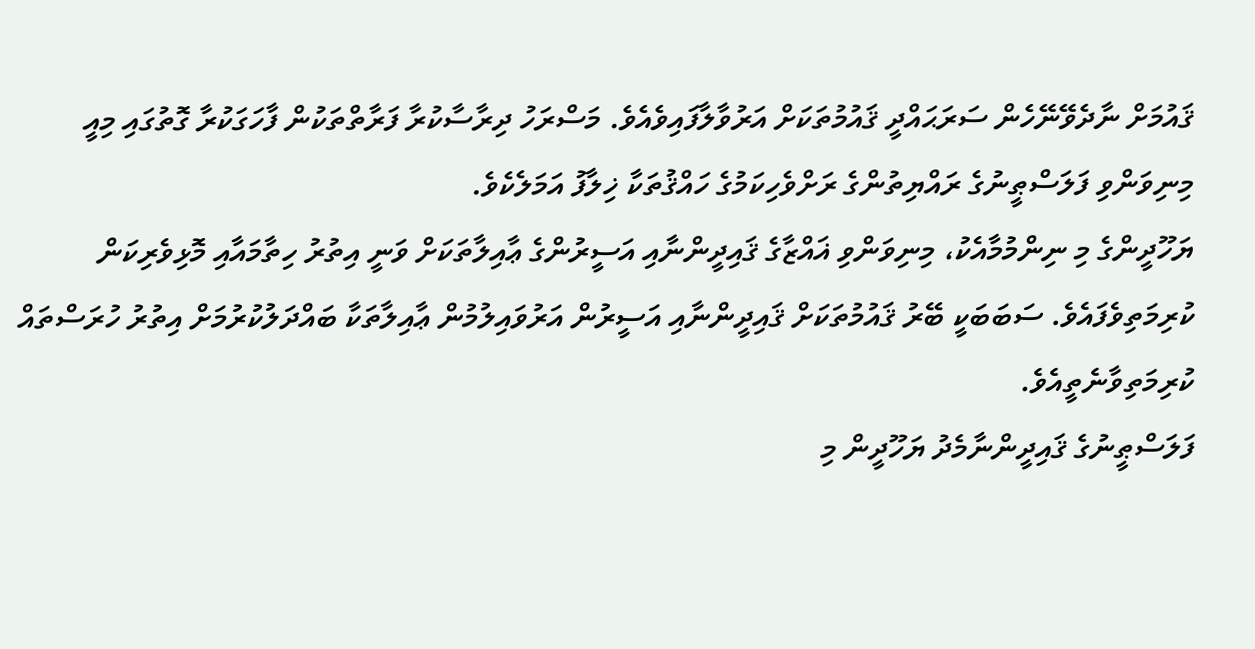ޤައުމަށް ނާދެވޭނޭހެން ސަރަޙައްދީ ޤައުމުތަކަށް އަރުވާލާފައިވެއެވެ. މަސްރަހު ދިރާސާކުރާ ފަރާތްތަކުން ފާހަގަކުރާ ގޮތުގައި މިއީ މިނިވަންވި ފަލަސްޠީނުގެ ރައްޔިތުންގެ ރަށްވެހިކަމުގެ ހައްޤުތަކާ ޚިލާފު އަމަލެކެވެ.
ޔަހޫދީންގެ މި ނިންމުމާއެކު، މިނިވަންވި ޣައްޒާގެ ޤައިދީންނާއި އަސީރުންގެ ޢާއިލާތަކަށް ވަނީ އިތުރު ހިތާމައާއި މޮޅިވެރިކަން ކުރިމަތިވެފައެވެ. ސަބަބަކީ ބޭރު ޤައުމުތަކަށް ޤައިދީންނާއި އަސީރުން އަރުވައިލުމުން ޢާއިލާތަކާ ބައްދަލުކުރުމަށް އިތުރު ހުރަސްތައް ކުރިމަތިވާނެތީއެވެ.
ފަލަސްޠީނުގެ ޤައިދީންނާމެދު ޔަހޫދީން މި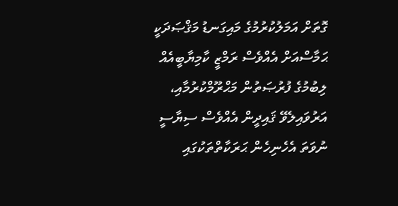ގޮތަށް އަމަލުކުރުމުގެ މައިގަނޑު މަޤްޞަދަކީ ޙަމާސްއަށް އެއްވެސް ރަމްޒީ ކާމިޔާބީއެއް ލިބުމުގެ ފުރުޞަތުން މަޙްރޫމްކުރުމާއި، އަރުވައިލެވޭ ޤައިދީން އެއްވެސް ސިޔާސީ ނުވަތަ އެހެނިހެން ޙަރަކާތްތަކުގައި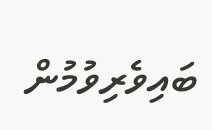ބައިވެރިވުމުން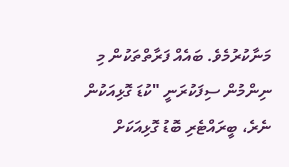މަނާކުރުމެވެ. ބައެއް ފަރާތްތަކުން މި ނިންމުން ސިފަކުރަނީ "ކުޑަ ގޮޅިއަކުން ނެރެ، ބީރައްޓެރި ބޮޑު ގޮޅިއަކަށް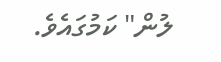ލުން" ކަމުގައެވެ.